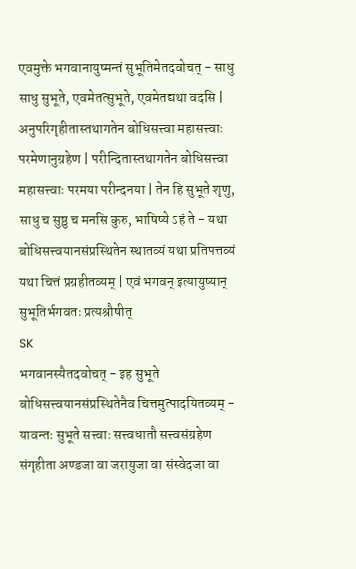एवमुक्ते भगवानायुष्मन्तं सुभूतिमेतदवोचत् - साधु साधु सुभूते, एवमेतत्सुभूते, एवमेतद्यथा वदसि | अनुपरिगृहीतास्तथागतेन बोधिसत्त्वा महासत्त्वाः परमेणानुग्रहेण | परीन्दितास्तथागतेन बोधिसत्त्वा महासत्त्वाः परमया परीन्दनया | तेन हि सुभूते शृणु, साधु च सुष्ठु च मनसि कुरु, भाषिष्ये ऽहं ते - यथा बोधिसत्त्वयानसंप्रस्थितेन स्थातव्यं यथा प्रतिपत्तव्यं यथा चित्तं प्रग्रहीतव्यम् | एवं भगवन् इत्यायुष्यान् सुभूतिर्भगवतः प्रत्यश्रौषीत्
SK
भगवानस्यैतदवोचत् - इह सुभूते बोधिसत्त्वयानसंप्रस्थितेनैव चित्तमुत्पादयितव्यम् - यावन्तः सुभूते सत्त्वाः सत्त्वधातौ सत्त्वसंग्रहेण संगृहीता अण्डजा वा जरायुजा वा संस्वेदजा वा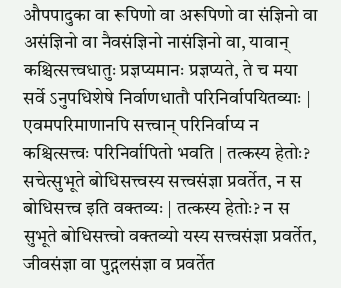औपपादुका वा रूपिणो वा अरूपिणो वा संज्ञिनो वा असंज्ञिनो वा नैवसंज्ञिनो नासंज्ञिनो वा, यावान् कश्चित्सत्त्वधातुः प्रज्ञप्यमानः प्रज्ञप्यते, ते च मया सर्वे ऽनुपधिशेषे निर्वाणधातौ परिनिर्वापयितव्याः | एवमपरिमाणानपि सत्त्वान् परिनिर्वाप्य न कश्चित्सत्त्वः परिनिर्वापितो भवति | तत्कस्य हेतोः? सचेत्सुभूते बोधिसत्त्वस्य सत्त्वसंज्ञा प्रवर्तेत, न स बोधिसत्त्व इति वक्तव्यः | तत्कस्य हेतोः? न स सुभूते बोधिसत्त्वो वक्तव्यो यस्य सत्त्वसंज्ञा प्रवर्तेत, जीवसंज्ञा वा पुद्गलसंज्ञा व प्रवर्तेत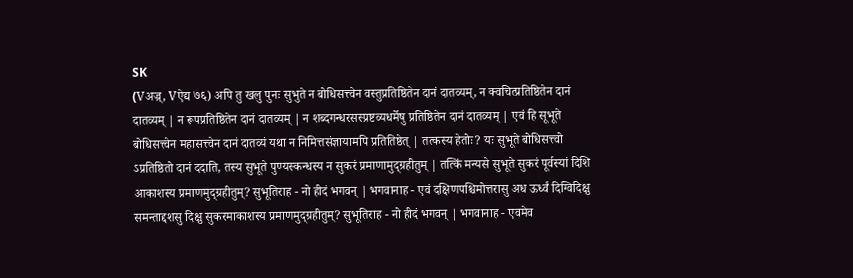SK
(Vअज्र्, Vऐद्य ७६) अपि तु खलु पुनः सुभुते न बोधिसत्त्वेन वस्तुप्रतिष्ठितेन दानं दातव्यम्, न क्वचित्प्रतिष्ठितेन दानं दातव्यम् | न रूपप्रतिष्ठितेन दानं दातव्यम् | न शब्दगन्धरसस्प्रष्टव्यधर्मेषु प्रतिष्ठितेन दानं दातव्यम् | एवं हि सूभूते बोधिसत्त्वेन महासत्त्वेन दानं दातव्यं यथा न निमित्तसंज्ञायामपि प्रतितिष्ठेत् | तत्कस्य हेतोः? यः सुभूते बोधिसत्त्वो ऽप्रतिष्ठितो दानं ददाति, तस्य सुभूते पुण्यस्कन्धस्य न सुकरं प्रमाणामुद्ग्रहीतुम् | तत्किं मन्यसे सुभूते सुकरं पूर्वस्यां दिशि आकाशस्य प्रमाणमुद्ग्रहीतुम्? सुभूतिराह - नो हीदं भगवन् | भगवानाह - एवं दक्षिणपश्चिमोत्तरासु अध ऊर्ध्वं दिग्विदिक्षु समन्ताद्दशसु दिक्षु सुकरमाकाशस्य प्रमाणमुद्ग्रहीतुम्? सुभूतिराह - नो हीदं भगवन् | भगवानाह - एवमेव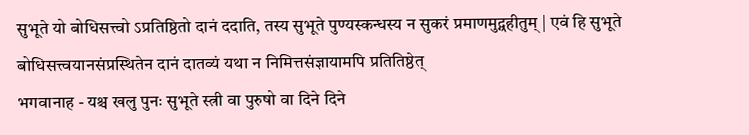सुभूते यो बोधिसत्त्वो ऽप्रतिष्ठितो दानं ददाति, तस्य सुभूते पुण्यस्कन्धस्य न सुकरं प्रमाणमुद्ग्रहीतुम् | एवं हि सुभूते बोधिसत्त्वयानसंप्रस्थितेन दानं दातव्यं यथा न निमित्तसंज्ञायामपि प्रतितिष्ठेत्
भगवानाह - यश्च खलु पुनः सुभूते स्त्री वा पुरुषो वा दिने दिने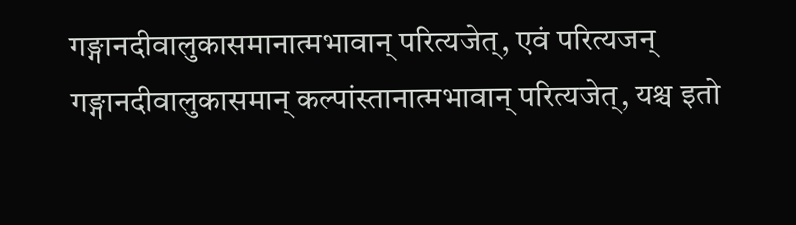गङ्गानदीवालुकासमानात्मभावान् परित्यजेत्, एवं परित्यजन् गङ्गानदीवालुकासमान् कल्पांस्तानात्मभावान् परित्यजेत्, यश्च इतो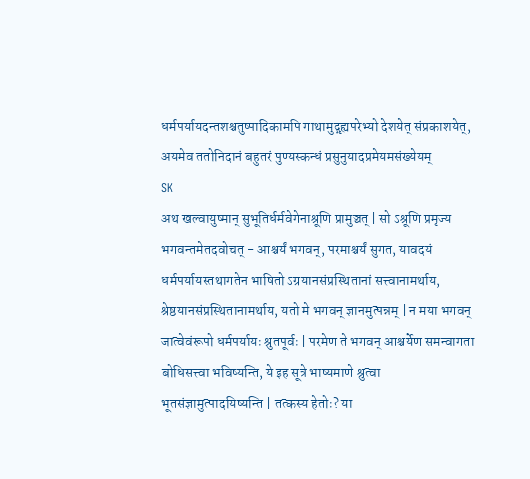धर्मपर्यायदन्तशश्चतुष्पादिकामपि गाथामुद्गृह्यपरेभ्यो देशयेत् संप्रकाशयेत्, अयमेव ततोनिदानं बहुतरं पुण्यस्कन्धं प्रसुनुयादप्रमेयमसंख्येयम्
SK
अथ खल्वायुष्मान् सुभूतिर्धर्मवेगेनाश्रूणि प्रामुञ्चत् | सो ऽश्रूणि प्रमृज्य भगवन्तमेतदवोचत् - आश्चर्यं भगवन्, परमाश्चर्यं सुगत, यावदयं धर्मपर्यायस्तथागतेन भाषितो ऽग्रयानसंप्रस्थितानां सत्त्वानामर्थाय, श्रेष्ठयानसंप्रस्थितानामर्थाय, यतो मे भगवन् ज्ञानमुत्पन्नम् | न मया भगवन् जात्वेवंरूपो धर्मपर्यायः श्रुतपूर्वः | परमेण ते भगवन् आश्चर्येण समन्वागता बोधिसत्त्वा भविष्यन्ति, ये इह सूत्रे भाष्यमाणे श्रुत्वा भूतसंज्ञामुत्पादयिष्यन्ति | तत्कस्य हेतोः? या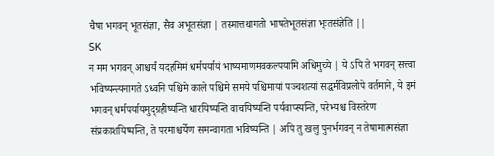चैषा भगवन् भूतसंज्ञा, सैव अभूतसंज्ञा | तस्मात्तथागतो भाषतेभूतसंज्ञा भ्ःतसंज्ञेति ||
SK
न मम भगवन् आश्चर्यं यदहमिमं धर्मपर्यायं भाष्यमाणमवकल्पयामि अधिमुच्ये | ये ऽपि ते भगवन् सत्त्वा भविष्यन्त्यनागते ऽध्वनि पश्चिमे काले पश्चिमे समये पश्चिमायां पञ्चशत्यां सद्धर्मविप्रलोपे वर्तमाने, ये इमं भगवन् धर्मपर्यायमुद्ग्रहीष्यन्ति धारयिष्यन्ति वाचयिष्यन्ति पर्यवाप्स्यन्ति, परेभ्यश्च विस्तरेण संप्रकाशयिष्यन्ति, ते परमाश्चर्येण समन्वागता भविष्यन्ति | अपि तु खलु पुनर्भगवन् न तेषामात्मसंज्ञा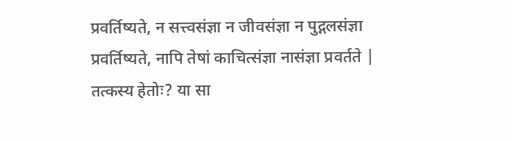प्रवर्तिष्यते, न सत्त्वसंज्ञा न जीवसंज्ञा न पुद्गलसंज्ञा प्रवर्तिष्यते, नापि तेषां काचित्संज्ञा नासंज्ञा प्रवर्तते | तत्कस्य हेतोः? या सा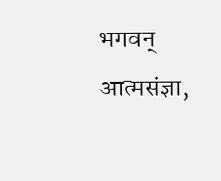भगवन् आत्मसंज्ञा,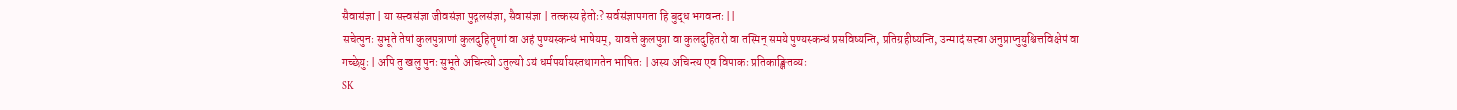सैवासंज्ञा | या सत्त्वसंज्ञा जीवसंज्ञा पुद्गलसंज्ञा, सैवासंज्ञा | तत्कस्य हेतोः? सर्वसंज्ञापगता हि बुद्ध भगवन्तः ||
सचेत्पुनः सुभूते तेषां कुलपुत्राणां कुलदुहितॄणां वा अहं पुण्यस्कन्धं भाषेयम्, यावत्ते कुलपुत्रा वा कुलदुहितरो वा तस्मिन् समये पुण्यस्कन्धं प्रसविष्यन्ति, प्रतिग्रहीष्यन्ति, उन्मादं सत्त्वा अनुप्राप्नुयुश्चित्तविक्षेपं वा गच्छेयुः | अपि तु खलु पुनः सुभूते अचिन्त्यो ऽतुल्यो ऽयं धर्मपर्यायस्तथागतेन भाषितः | अस्य अचिन्त्य एव विपाकः प्रतिकाङ्क्षितव्यः
SK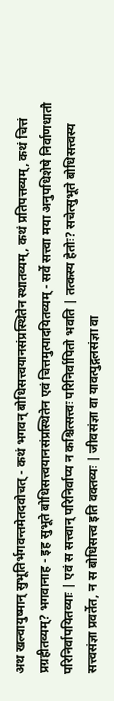अथ खल्वायुष्मान् सुभूतिर्भगवन्तमेतदवोचत् - कथं भगवन् बोधिसत्त्वयानसंप्रस्थितेन स्थातव्यम्, कथं प्रतिपत्तव्यम्, कथं चित्तं प्रग्रहीतव्यम्? भगवानाह - इह सुभूते बोधिसत्त्वयानसंप्रस्थितेन एवं चित्तमुत्पादयितव्यम् - सर्वे सत्त्वा मया अनुपधिशेषे निर्वाणधातौ परिनिर्वापयितव्याः | एवं स सत्त्वान् परिनिर्वाप्य न कश्चित्सत्त्वः परिनिर्वापितो भवति | तत्कस्य हेतोः? सचेत्सुभूते बोधिसत्त्वस्य सत्त्वसंज्ञा प्रवर्तेत, न स बोधिसत्त्व इति वक्तव्यः | जीवसंज्ञा वा यावत्पुद्गलसंज्ञा वा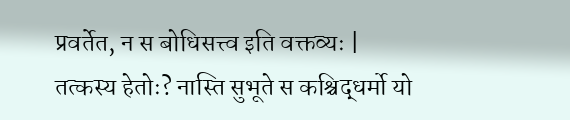प्रवर्तेत, न स बोधिसत्त्व इति वक्तव्यः | तत्कस्य हेतोः? नास्ति सुभूते स कश्चिद्धर्मो यो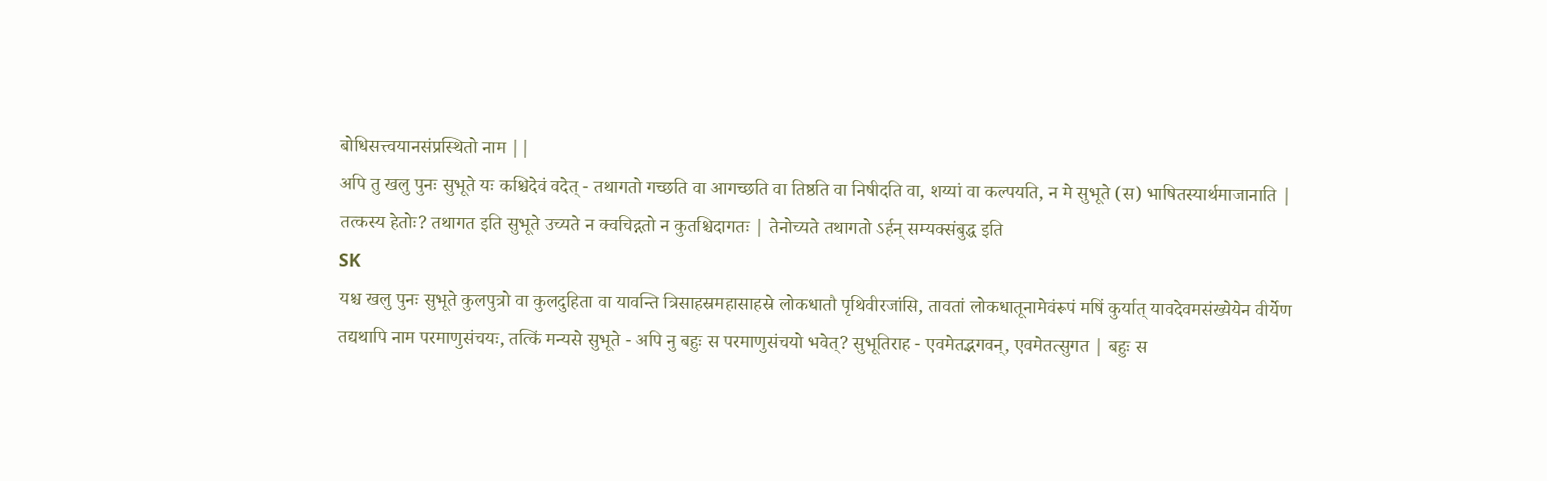बोधिसत्त्वयानसंप्रस्थितो नाम ||
अपि तु खलु पुनः सुभूते यः कश्चिदेवं वदेत् - तथागतो गच्छति वा आगच्छति वा तिष्ठति वा निषीदति वा, शय्यां वा कल्पयति, न मे सुभूते (स) भाषितस्यार्थमाजानाति | तत्कस्य हेतोः? तथागत इति सुभूते उच्यते न क्वचिद्गतो न कुतश्चिदागतः | तेनोच्यते तथागतो ऽर्हन् सम्यक्संबुद्ध इति
SK
यश्च खलु पुनः सुभूते कुलपुत्रो वा कुलदुहिता वा यावन्ति त्रिसाहस्रमहासाहस्रे लोकधातौ पृथिवीरजांसि, तावतां लोकधातूनामेवंरूपं मषिं कुर्यात् यावदेवमसंख्येयेन वीर्येण तद्यथापि नाम परमाणुसंचयः, तत्किं मन्यसे सुभूते - अपि नु बहुः स परमाणुसंचयो भवेत्? सुभूतिराह - एवमेतद्भगवन्, एवमेतत्सुगत | बहुः स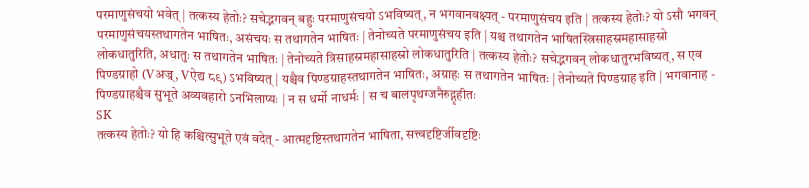परमाणुसंचयो भवेत् | तत्कस्य हेतोः? सचेद्भगवन् बहुः परमाणुसंचयो ऽभविष्यत्, न भगवानवक्ष्यत् - परमाणुसंचय इति | तत्कस्य हेतोः? यो ऽसौ भगवन् परमाणुसंचयस्तथागतेन भाषितः, असंचयः स तथागतेन भाषितः | तेनोच्यते परमाणुसंचय इति | यश्च तथागतेन भाषितस्त्रिसाहस्रमहासाहस्रो लोकधातुरिति, अधातुः स तथागतेन भाषितः | तेनोच्यते त्रिसाहस्रमहासाहस्रो लोकधातुरिति | तत्कस्य हेतोः? सचेद्भगवन् लोकधातुरभविष्यत्, स एव पिण्डग्राहो (Vअज्र्, Vऐद्य ८९) ऽभविष्यत् | यश्चैव पिण्डग्राहस्तथागतेन भाषितः, अग्राहः स तथागतेन भाषितः | तेनोच्यते पिण्डग्राह इति | भगवानाह - पिण्डग्राहश्चैव सुभूते अव्यवहारो ऽनभिलाप्यः | न स धर्मो नाधर्मः | स च बालपृथग्जनैरुद्गृहीतः
SK
तत्कस्य हेतोः? यो हि कश्चित्सुभूते एवं वदेत् - आत्मदृष्टिस्तथागतेन भाषिता, सत्त्वदृष्टिर्जीवदृष्टिः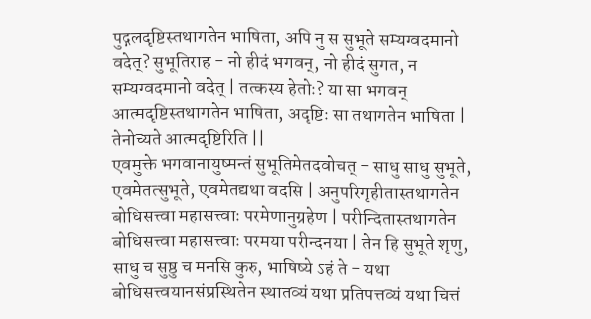पुद्गलदृष्टिस्तथागतेन भाषिता, अपि नु स सुभूते सम्यग्वदमानो वदेत्? सुभूतिराह - नो हीदं भगवन्, नो हीदं सुगत, न सम्यग्वदमानो वदेत् | तत्कस्य हेतोः? या सा भगवन् आत्मदृष्टिस्तथागतेन भाषिता, अदृष्टिः सा तथागतेन भाषिता | तेनोच्यते आत्मदृष्टिरिति ||
एवमुक्ते भगवानायुष्मन्तं सुभूतिमेतदवोचत् - साधु साधु सुभूते, एवमेतत्सुभूते, एवमेतद्यथा वदसि | अनुपरिगृहीतास्तथागतेन बोधिसत्त्वा महासत्त्वाः परमेणानुग्रहेण | परीन्दितास्तथागतेन बोधिसत्त्वा महासत्त्वाः परमया परीन्दनया | तेन हि सुभूते शृणु, साधु च सुष्ठु च मनसि कुरु, भाषिष्ये ऽहं ते - यथा बोधिसत्त्वयानसंप्रस्थितेन स्थातव्यं यथा प्रतिपत्तव्यं यथा चित्तं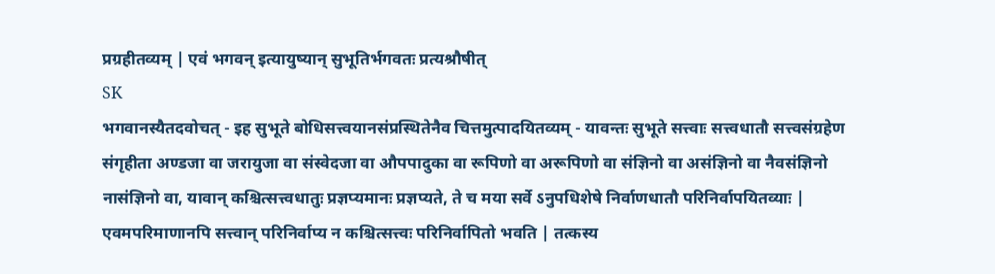प्रग्रहीतव्यम् | एवं भगवन् इत्यायुष्यान् सुभूतिर्भगवतः प्रत्यश्रौषीत्
SK
भगवानस्यैतदवोचत् - इह सुभूते बोधिसत्त्वयानसंप्रस्थितेनैव चित्तमुत्पादयितव्यम् - यावन्तः सुभूते सत्त्वाः सत्त्वधातौ सत्त्वसंग्रहेण संगृहीता अण्डजा वा जरायुजा वा संस्वेदजा वा औपपादुका वा रूपिणो वा अरूपिणो वा संज्ञिनो वा असंज्ञिनो वा नैवसंज्ञिनो नासंज्ञिनो वा, यावान् कश्चित्सत्त्वधातुः प्रज्ञप्यमानः प्रज्ञप्यते, ते च मया सर्वे ऽनुपधिशेषे निर्वाणधातौ परिनिर्वापयितव्याः | एवमपरिमाणानपि सत्त्वान् परिनिर्वाप्य न कश्चित्सत्त्वः परिनिर्वापितो भवति | तत्कस्य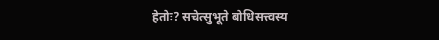हेतोः? सचेत्सुभूते बोधिसत्त्वस्य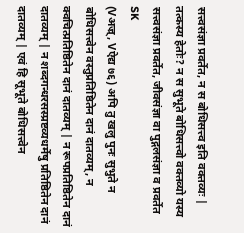सत्त्वसंज्ञा प्रवर्तेत, न स बोधिसत्त्व इति वक्तव्यः | तत्कस्य हेतोः? न स सुभूते बोधिसत्त्वो वक्तव्यो यस्य सत्त्वसंज्ञा प्रवर्तेत, जीवसंज्ञा वा पुद्गलसंज्ञा व प्रवर्तेत
SK
(Vअज्र्, Vऐद्य ७६) अपि तु खलु पुनः सुभुते न बोधिसत्त्वेन वस्तुप्रतिष्ठितेन दानं दातव्यम्, न क्वचित्प्रतिष्ठितेन दानं दातव्यम् | न रूपप्रतिष्ठितेन दानं दातव्यम् | न शब्दगन्धरसस्प्रष्टव्यधर्मेषु प्रतिष्ठितेन दानं दातव्यम् | एवं हि सूभूते बोधिसत्त्वेन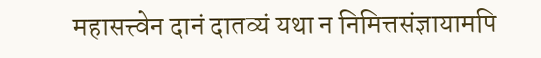महासत्त्वेन दानं दातव्यं यथा न निमित्तसंज्ञायामपि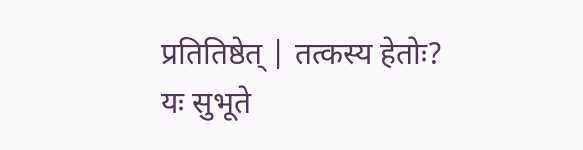प्रतितिष्ठेत् | तत्कस्य हेतोः? यः सुभूते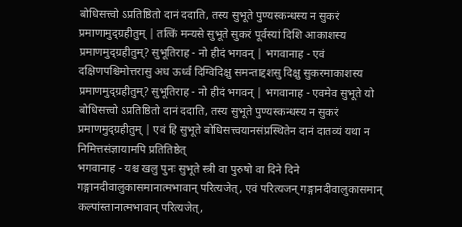बोधिसत्त्वो ऽप्रतिष्ठितो दानं ददाति, तस्य सुभूते पुण्यस्कन्धस्य न सुकरं प्रमाणामुद्ग्रहीतुम् | तत्किं मन्यसे सुभूते सुकरं पूर्वस्यां दिशि आकाशस्य प्रमाणमुद्ग्रहीतुम्? सुभूतिराह - नो हीदं भगवन् | भगवानाह - एवं दक्षिणपश्चिमोत्तरासु अध ऊर्ध्वं दिग्विदिक्षु समन्ताद्दशसु दिक्षु सुकरमाकाशस्य प्रमाणमुद्ग्रहीतुम्? सुभूतिराह - नो हीदं भगवन् | भगवानाह - एवमेव सुभूते यो बोधिसत्त्वो ऽप्रतिष्ठितो दानं ददाति, तस्य सुभूते पुण्यस्कन्धस्य न सुकरं प्रमाणमुद्ग्रहीतुम् | एवं हि सुभूते बोधिसत्त्वयानसंप्रस्थितेन दानं दातव्यं यथा न निमित्तसंज्ञायामपि प्रतितिष्ठेत्
भगवानाह - यश्च खलु पुनः सुभूते स्त्री वा पुरुषो वा दिने दिने गङ्गानदीवालुकासमानात्मभावान् परित्यजेत्, एवं परित्यजन् गङ्गानदीवालुकासमान् कल्पांस्तानात्मभावान् परित्यजेत्,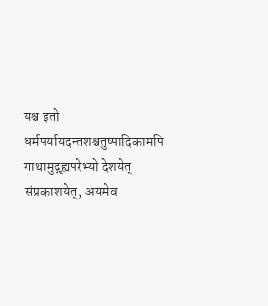यश्च इतो धर्मपर्यायदन्तशश्चतुष्पादिकामपि गाथामुद्गृह्यपरेभ्यो देशयेत् संप्रकाशयेत्, अयमेव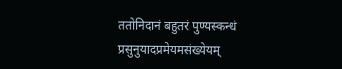ततोनिदानं बहुतरं पुण्यस्कन्धं प्रसुनुयादप्रमेयमसंख्येयम्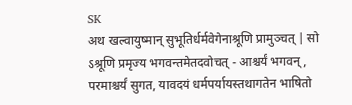SK
अथ खल्वायुष्मान् सुभूतिर्धर्मवेगेनाश्रूणि प्रामुञ्चत् | सो ऽश्रूणि प्रमृज्य भगवन्तमेतदवोचत् - आश्चर्यं भगवन्, परमाश्चर्यं सुगत, यावदयं धर्मपर्यायस्तथागतेन भाषितो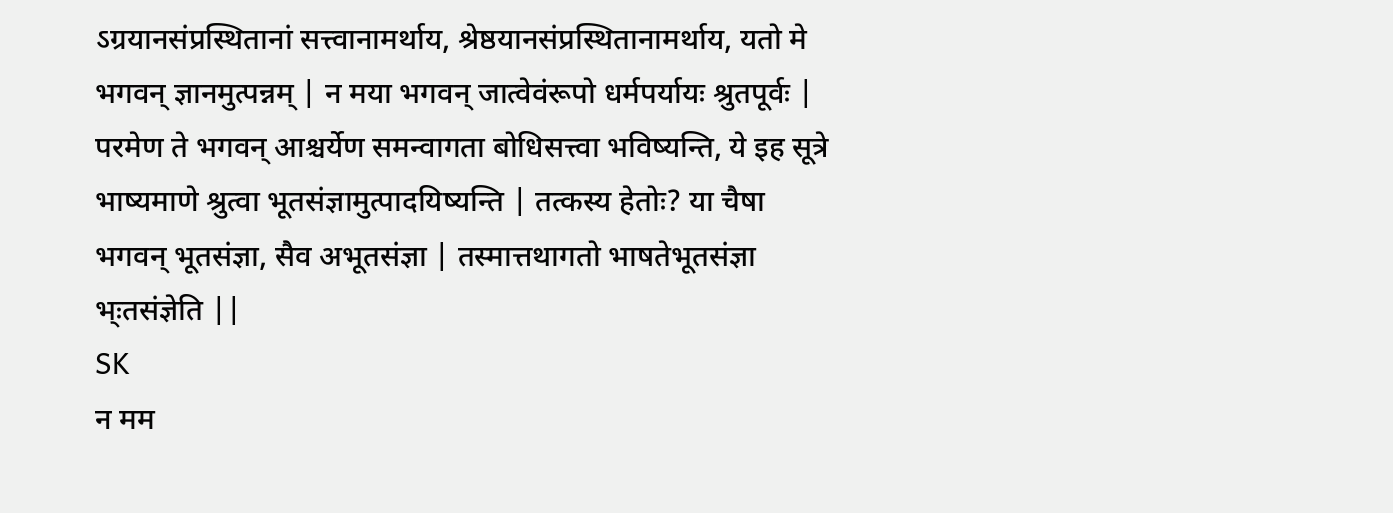ऽग्रयानसंप्रस्थितानां सत्त्वानामर्थाय, श्रेष्ठयानसंप्रस्थितानामर्थाय, यतो मे भगवन् ज्ञानमुत्पन्नम् | न मया भगवन् जात्वेवंरूपो धर्मपर्यायः श्रुतपूर्वः | परमेण ते भगवन् आश्चर्येण समन्वागता बोधिसत्त्वा भविष्यन्ति, ये इह सूत्रे भाष्यमाणे श्रुत्वा भूतसंज्ञामुत्पादयिष्यन्ति | तत्कस्य हेतोः? या चैषा भगवन् भूतसंज्ञा, सैव अभूतसंज्ञा | तस्मात्तथागतो भाषतेभूतसंज्ञा भ्ःतसंज्ञेति ||
SK
न मम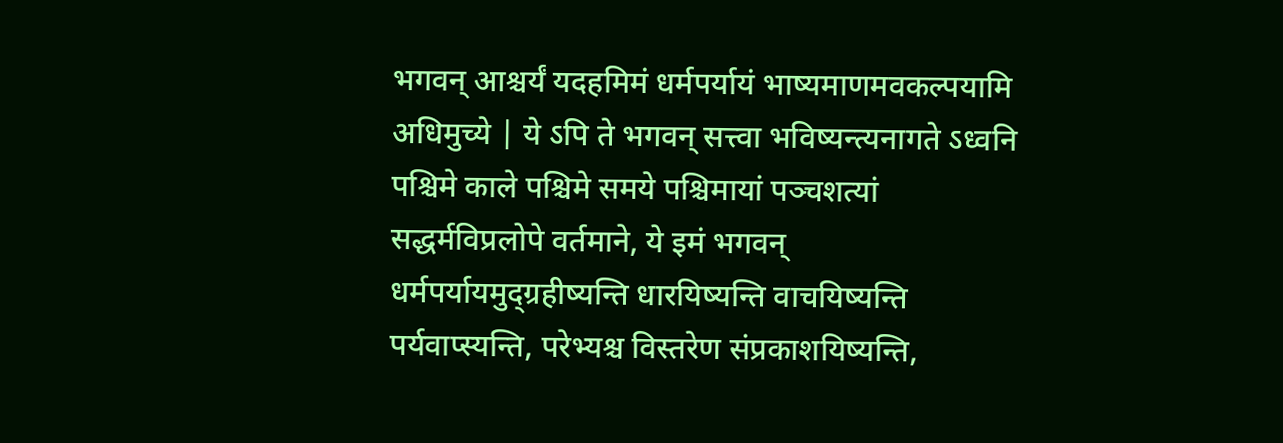भगवन् आश्चर्यं यदहमिमं धर्मपर्यायं भाष्यमाणमवकल्पयामि अधिमुच्ये | ये ऽपि ते भगवन् सत्त्वा भविष्यन्त्यनागते ऽध्वनि पश्चिमे काले पश्चिमे समये पश्चिमायां पञ्चशत्यां सद्धर्मविप्रलोपे वर्तमाने, ये इमं भगवन् धर्मपर्यायमुद्ग्रहीष्यन्ति धारयिष्यन्ति वाचयिष्यन्ति पर्यवाप्स्यन्ति, परेभ्यश्च विस्तरेण संप्रकाशयिष्यन्ति,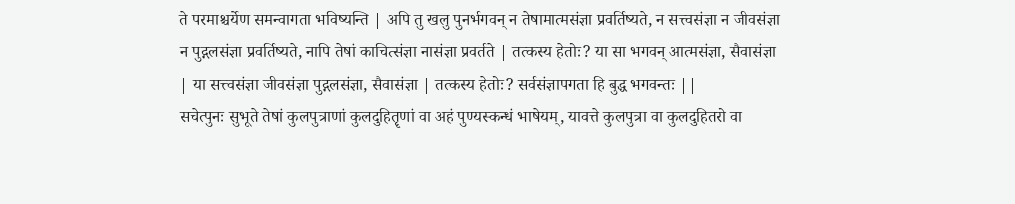ते परमाश्चर्येण समन्वागता भविष्यन्ति | अपि तु खलु पुनर्भगवन् न तेषामात्मसंज्ञा प्रवर्तिष्यते, न सत्त्वसंज्ञा न जीवसंज्ञा न पुद्गलसंज्ञा प्रवर्तिष्यते, नापि तेषां काचित्संज्ञा नासंज्ञा प्रवर्तते | तत्कस्य हेतोः? या सा भगवन् आत्मसंज्ञा, सैवासंज्ञा | या सत्त्वसंज्ञा जीवसंज्ञा पुद्गलसंज्ञा, सैवासंज्ञा | तत्कस्य हेतोः? सर्वसंज्ञापगता हि बुद्ध भगवन्तः ||
सचेत्पुनः सुभूते तेषां कुलपुत्राणां कुलदुहितॄणां वा अहं पुण्यस्कन्धं भाषेयम्, यावत्ते कुलपुत्रा वा कुलदुहितरो वा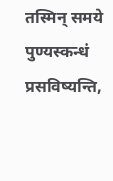तस्मिन् समये पुण्यस्कन्धं प्रसविष्यन्ति,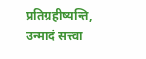प्रतिग्रहीष्यन्ति, उन्मादं सत्त्वा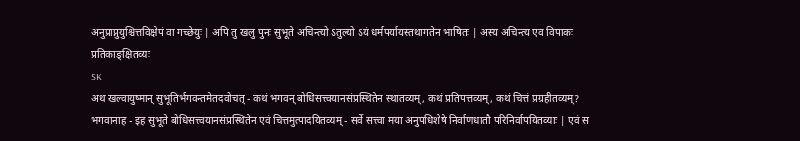अनुप्राप्नुयुश्चित्तविक्षेपं वा गच्छेयुः | अपि तु खलु पुनः सुभूते अचिन्त्यो ऽतुल्यो ऽयं धर्मपर्यायस्तथागतेन भाषितः | अस्य अचिन्त्य एव विपाकः प्रतिकाङ्क्षितव्यः
SK
अथ खल्वायुष्मान् सुभूतिर्भगवन्तमेतदवोचत् - कथं भगवन् बोधिसत्त्वयानसंप्रस्थितेन स्थातव्यम्, कथं प्रतिपत्तव्यम्, कथं चित्तं प्रग्रहीतव्यम्? भगवानाह - इह सुभूते बोधिसत्त्वयानसंप्रस्थितेन एवं चित्तमुत्पादयितव्यम् - सर्वे सत्त्वा मया अनुपधिशेषे निर्वाणधातौ परिनिर्वापयितव्याः | एवं स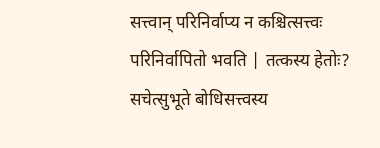सत्त्वान् परिनिर्वाप्य न कश्चित्सत्त्वः परिनिर्वापितो भवति | तत्कस्य हेतोः? सचेत्सुभूते बोधिसत्त्वस्य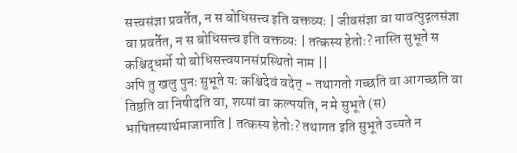सत्त्वसंज्ञा प्रवर्तेत, न स बोधिसत्त्व इति वक्तव्यः | जीवसंज्ञा वा यावत्पुद्गलसंज्ञा वा प्रवर्तेत, न स बोधिसत्त्व इति वक्तव्यः | तत्कस्य हेतोः? नास्ति सुभूते स कश्चिद्धर्मो यो बोधिसत्त्वयानसंप्रस्थितो नाम ||
अपि तु खलु पुनः सुभूते यः कश्चिदेवं वदेत् - तथागतो गच्छति वा आगच्छति वा तिष्ठति वा निषीदति वा, शय्यां वा कल्पयति, न मे सुभूते (स) भाषितस्यार्थमाजानाति | तत्कस्य हेतोः? तथागत इति सुभूते उच्यते न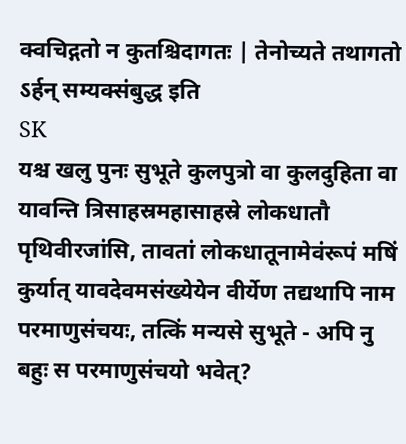क्वचिद्गतो न कुतश्चिदागतः | तेनोच्यते तथागतो ऽर्हन् सम्यक्संबुद्ध इति
SK
यश्च खलु पुनः सुभूते कुलपुत्रो वा कुलदुहिता वा यावन्ति त्रिसाहस्रमहासाहस्रे लोकधातौ पृथिवीरजांसि, तावतां लोकधातूनामेवंरूपं मषिं कुर्यात् यावदेवमसंख्येयेन वीर्येण तद्यथापि नाम परमाणुसंचयः, तत्किं मन्यसे सुभूते - अपि नु बहुः स परमाणुसंचयो भवेत्?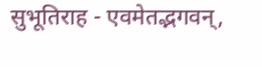सुभूतिराह - एवमेतद्भगवन्,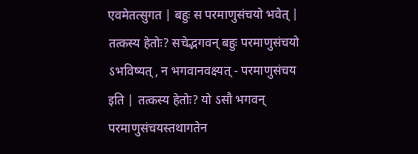एवमेतत्सुगत | बहुः स परमाणुसंचयो भवेत् | तत्कस्य हेतोः? सचेद्भगवन् बहुः परमाणुसंचयो ऽभविष्यत्, न भगवानवक्ष्यत् - परमाणुसंचय इति | तत्कस्य हेतोः? यो ऽसौ भगवन् परमाणुसंचयस्तथागतेन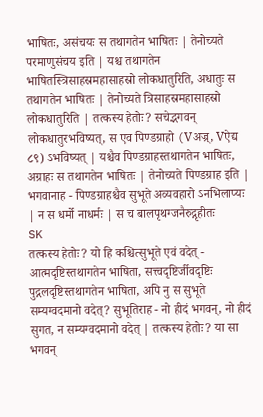भाषितः, असंचयः स तथागतेन भाषितः | तेनोच्यते परमाणुसंचय इति | यश्च तथागतेन भाषितस्त्रिसाहस्रमहासाहस्रो लोकधातुरिति, अधातुः स तथागतेन भाषितः | तेनोच्यते त्रिसाहस्रमहासाहस्रो लोकधातुरिति | तत्कस्य हेतोः? सचेद्भगवन् लोकधातुरभविष्यत्, स एव पिण्डग्राहो (Vअज्र्, Vऐद्य ८९) ऽभविष्यत् | यश्चैव पिण्डग्राहस्तथागतेन भाषितः, अग्राहः स तथागतेन भाषितः | तेनोच्यते पिण्डग्राह इति | भगवानाह - पिण्डग्राहश्चैव सुभूते अव्यवहारो ऽनभिलाप्यः | न स धर्मो नाधर्मः | स च बालपृथग्जनैरुद्गृहीतः
SK
तत्कस्य हेतोः? यो हि कश्चित्सुभूते एवं वदेत् - आत्मदृष्टिस्तथागतेन भाषिता, सत्त्वदृष्टिर्जीवदृष्टिः पुद्गलदृष्टिस्तथागतेन भाषिता, अपि नु स सुभूते सम्यग्वदमानो वदेत्? सुभूतिराह - नो हीदं भगवन्, नो हीदं सुगत, न सम्यग्वदमानो वदेत् | तत्कस्य हेतोः? या सा भगवन्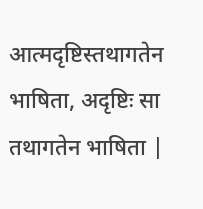आत्मदृष्टिस्तथागतेन भाषिता, अदृष्टिः सा तथागतेन भाषिता |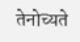तेनोच्यते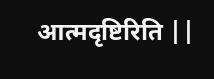आत्मदृष्टिरिति ||